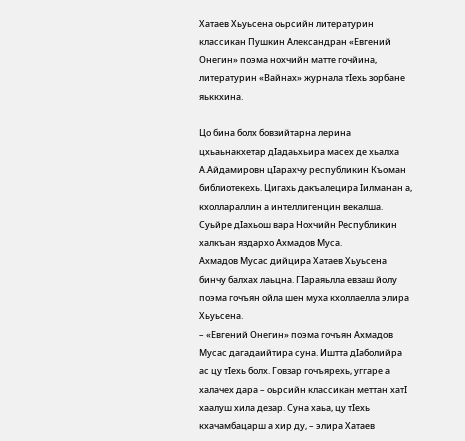Хатаев Хьуьсена оьрсийн литературин классикан Пушкин Александран «Евгений Онегин» поэма нохчийн матте гочйина, литературин «Вайнах» журнала тIехь зорбане яьккхина.

Цо бина болх бовзийтарна лерина цхьаьнакхетар дIадаьхьира масех де хьалха А.Айдамировн цIарахчу республикин Къоман библиотекехь. Цигахь дакъалецира Iилманан а, кхоллараллин а интеллигенцин векалша. Суьйре дIахьош вара Нохчийн Республикин халкъан яздархо Ахмадов Муса.
Ахмадов Мусас дийцира Хатаев Хьуьсена бинчу балхах лаьцна. ГIараяьлла евзаш йолу поэма гочъян ойла шен муха кхоллаелла элира Хьуьсена.
– «Евгений Онегин» поэма гочъян Ахмадов Мусас дагадаийтира суна. Иштта дIаболийра ас цу тIехь болх. Говзар гочъярехь, уггаре а халачех дара – оьрсийн классикан меттан хатI хаалуш хила дезар. Суна хаьа, цу тIехь кхачамбацарш а хир ду, – элира Хатаев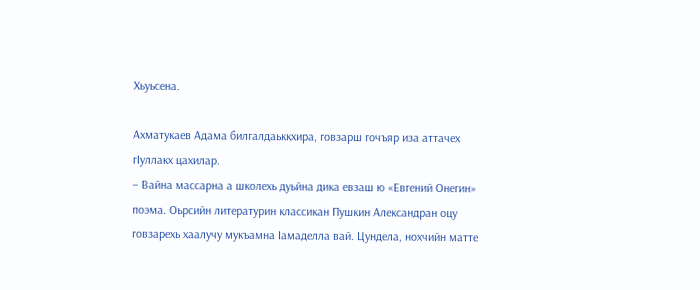Хьуьсена.

Ахматукаев Адама билгалдаьккхира, говзарш гочъяр иза аттачех гIуллакх цахилар.
– Вайна массарна а школехь дуьйна дика евзаш ю «Евгений Онегин» поэма. Оьрсийн литературин классикан Пушкин Александран оцу говзарехь хаалучу мукъамна Iамаделла вай. Цундела, нохчийн матте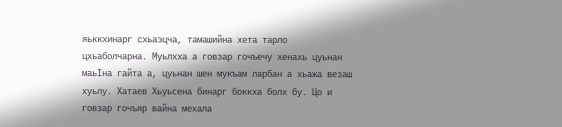яьккхинарг схьаэцча, тамашийна хета тарло цхьаболчарна. Муьлхха а говзар гочъечу хенахь цуьнан маьIна гайта а, цуьнан шен мукъам ларбан а хьажа везаш хуьлу. Хатаев Хьуьсена бинарг боккха болх бу. Цо и говзар гочъяр вайна мехала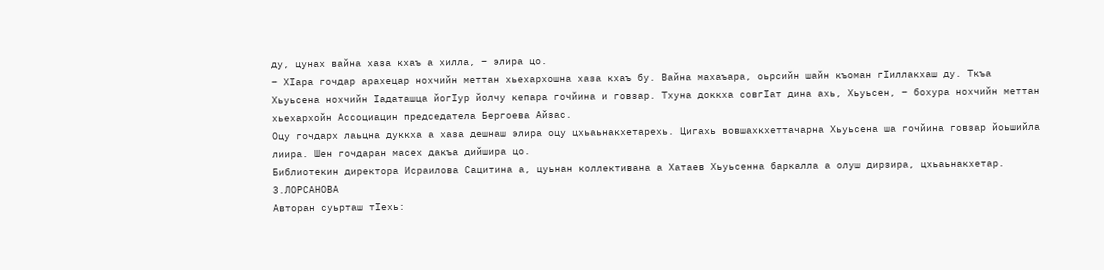ду, цунах вайна хаза кхаъ а хилла, – элира цо.
– ХIара гочдар арахецар нохчийн меттан хьехархошна хаза кхаъ бу. Вайна махаъара, оьрсийн шайн къоман гIиллакхаш ду. Ткъа Хьуьсена нохчийн Iадаташца йогIур йолчу кепара гочйина и говзар. Тхуна доккха совгIат дина ахь, Хьуьсен, – бохура нохчийн меттан хьехархойн Ассоциацин председатела Бергоева Айзас.
Оцу гочдарх лаьцна дуккха а хаза дешнаш элира оцу цхьаьнакхетарехь. Цигахь вовшахкхеттачарна Хьуьсена ша гочйина говзар йоьшийла лиира. Шен гочдаран масех дакъа дийшира цо.
Библиотекин директора Исраилова Сацитина а, цуьнан коллективана а Хатаев Хьуьсенна баркалла а олуш дирзира, цхьаьнакхетар.
З.ЛОРСАНОВА
Авторан суьрташ тIехь: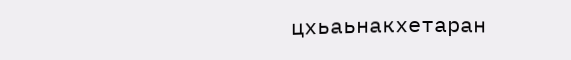цхьаьнакхетаран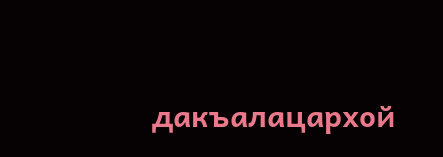дакъалацархой